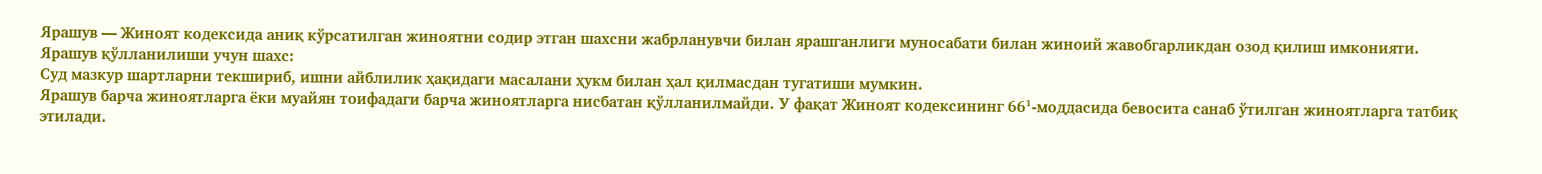Ярашув — Жиноят кодексида аниқ кўрсатилган жиноятни содир этган шахсни жабрланувчи билан ярашганлиги муносабати билан жиноий жавобгарликдан озод қилиш имконияти.
Ярашув қўлланилиши учун шахс:
Суд мазкур шартларни текшириб, ишни айблилик ҳақидаги масалани ҳукм билан ҳал қилмасдан тугатиши мумкин.
Ярашув барча жиноятларга ёки муайян тоифадаги барча жиноятларга нисбатан қўлланилмайди. У фақат Жиноят кодексининг 66¹-моддасида бевосита санаб ўтилган жиноятларга татбиқ этилади.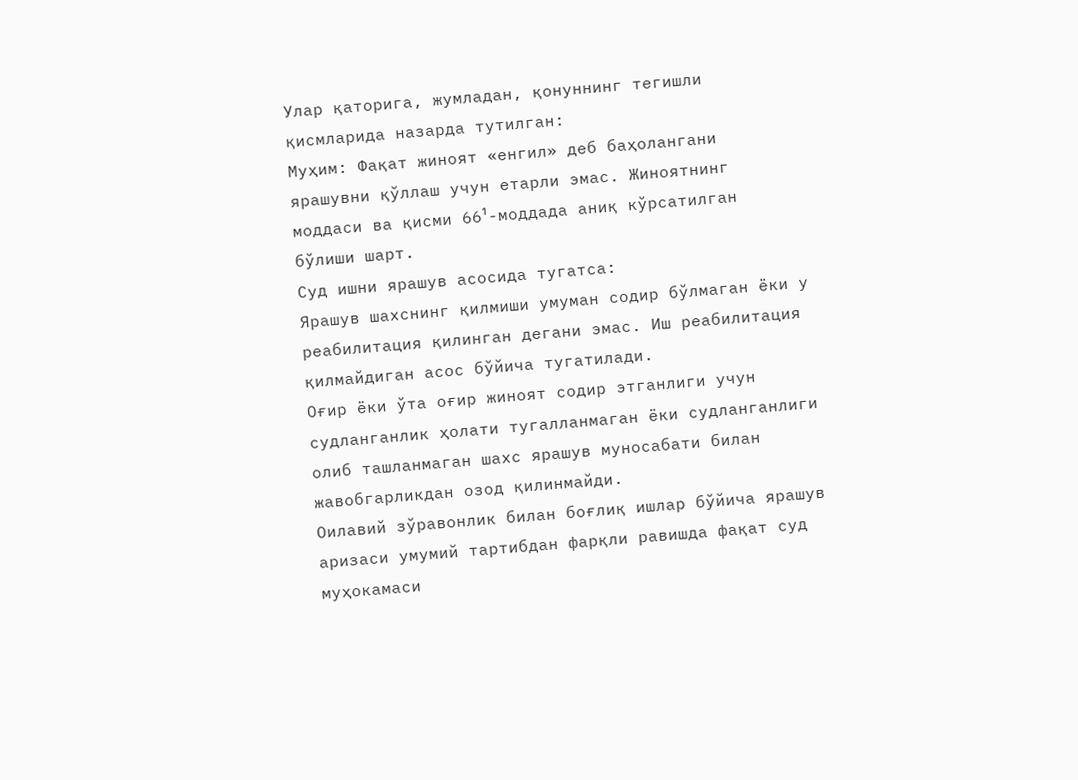Улар қаторига, жумладан, қонуннинг тегишли қисмларида назарда тутилган:
Муҳим: Фақат жиноят «енгил» деб баҳолангани ярашувни қўллаш учун етарли эмас. Жиноятнинг моддаси ва қисми 66¹-моддада аниқ кўрсатилган бўлиши шарт.
Суд ишни ярашув асосида тугатса:
Ярашув шахснинг қилмиши умуман содир бўлмаган ёки у реабилитация қилинган дегани эмас. Иш реабилитация қилмайдиган асос бўйича тугатилади.
Оғир ёки ўта оғир жиноят содир этганлиги учун судланганлик ҳолати тугалланмаган ёки судланганлиги олиб ташланмаган шахс ярашув муносабати билан жавобгарликдан озод қилинмайди.
Оилавий зўравонлик билан боғлиқ ишлар бўйича ярашув аризаси умумий тартибдан фарқли равишда фақат суд муҳокамаси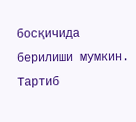босқичида берилиши мумкин.
Тартиб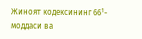Жиноят кодексининг 66¹-моддаси ва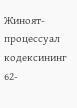Жиноят-процессуал кодексининг 62-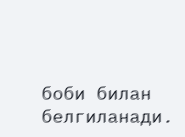боби билан белгиланади.